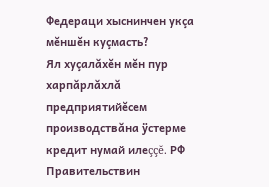Федераци хыснинчен укçа мĕншĕн куçмасть?
Ял хуçалăхĕн мĕн пур харпăрлăхлă предприятийĕсем производствăна ÿстерме кредит нумай илеççĕ. РФ Правительствин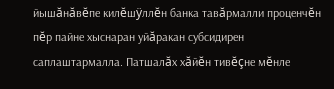йышăнăвĕпе килĕшÿллĕн банка тавăрмалли проценчĕн пĕр пайне хыснаран уйăракан субсидирен саплаштармалла. Патшалăх хăйĕн тивĕçне мĕнле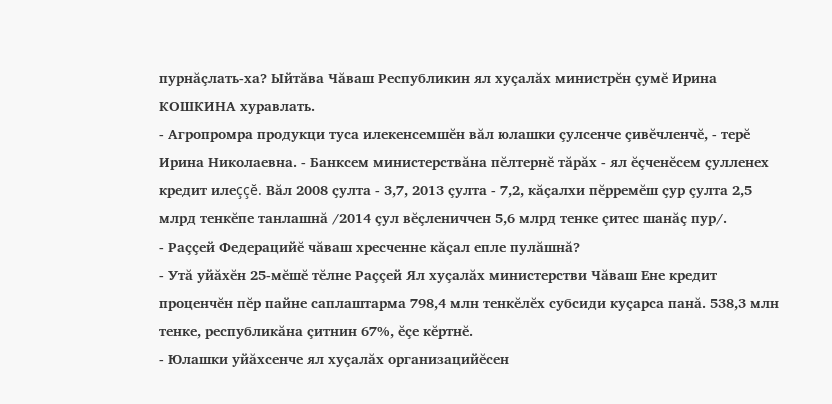пурнăçлать-ха? Ыйтăва Чăваш Республикин ял хуçалăх министрĕн çумĕ Ирина КОШКИНА хуравлать.
- Агропромра продукци туса илекенсемшĕн вăл юлашки çулсенче çивĕчленчĕ, - терĕ Ирина Николаевна. - Банксем министерствăна пĕлтернĕ тăрăх - ял ĕçченĕсем çулленех кредит илеççĕ. Вăл 2008 çулта - 3,7, 2013 çулта - 7,2, кăçалхи пĕрремĕш çур çулта 2,5 млрд тенкĕпе танлашнă /2014 çул вĕçлениччен 5,6 млрд тенке çитес шанăç пур/.
- Раççей Федерацийĕ чăваш хресченне кăçал епле пулăшнă?
- Утă уйăхĕн 25-мĕшĕ тĕлне Раççей Ял хуçалăх министерстви Чăваш Ене кредит проценчĕн пĕр пайне саплаштарма 798,4 млн тенкĕлĕх субсиди куçарса панă. 538,3 млн тенке, республикăна çитнин 67%, ĕçе кĕртнĕ.
- Юлашки уйăхсенче ял хуçалăх организацийĕсен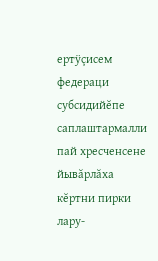ертÿçисем федераци субсидийĕпе саплаштармалли пай хресченсене йывăрлăха кĕртни пирки лару-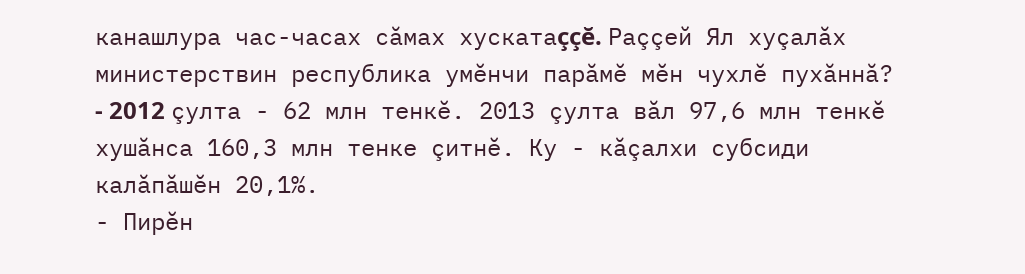канашлура час-часах сăмах хускатаççĕ. Раççей Ял хуçалăх министерствин республика умĕнчи парăмĕ мĕн чухлĕ пухăннă?
- 2012 çулта - 62 млн тенкĕ. 2013 çулта вăл 97,6 млн тенкĕ хушăнса 160,3 млн тенке çитнĕ. Ку - кăçалхи субсиди калăпăшĕн 20,1%.
- Пирĕн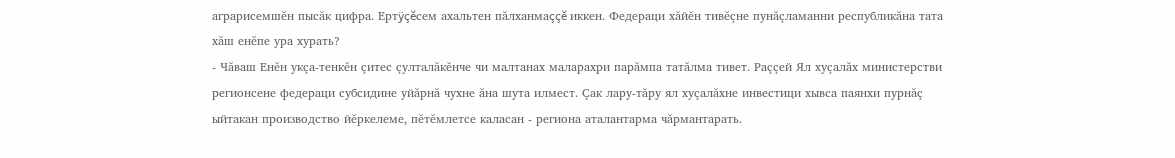аграрисемшĕн пысăк цифра. Ертÿçĕсем ахальтен пăлханмаççĕ иккен. Федераци хăйĕн тивĕçне пунăçламанни республикăна тата хăш енĕпе ура хурать?
- Чăваш Енĕн укçа-тенкĕн çитес çулталăкĕнче чи малтанах маларахри парăмпа татăлма тивет. Раççей Ял хуçалăх министерстви регионсене федераци субсидине уйăрнă чухне ăна шута илмест. Çак лару-тăру ял хуçалăхне инвестици хывса паянхи пурнăç ыйтакан производство йĕркелеме, пĕтĕмлетсе каласан - региона аталантарма чăрмантарать.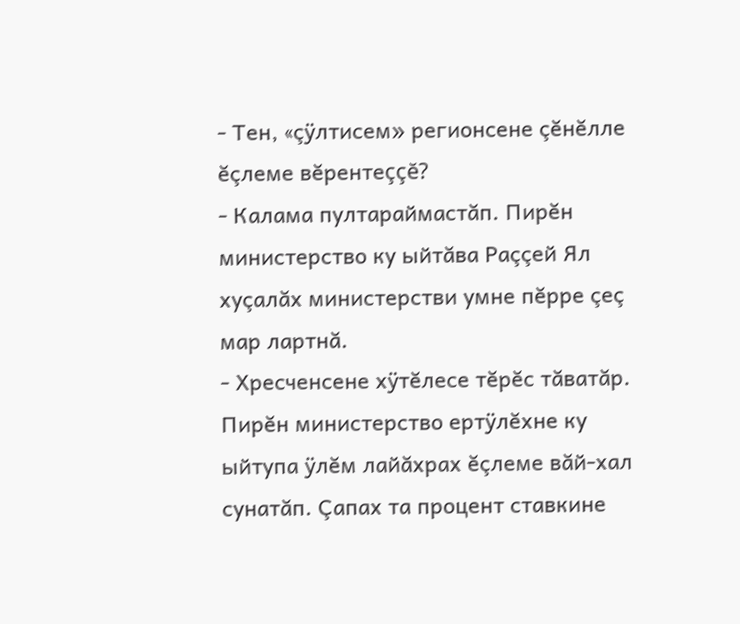- Тен, «çÿлтисем» регионсене çĕнĕлле ĕçлеме вĕрентеççĕ?
- Калама пултараймастăп. Пирĕн министерство ку ыйтăва Раççей Ял хуçалăх министерстви умне пĕрре çеç мар лартнă.
- Хресченсене хÿтĕлесе тĕрĕс тăватăр. Пирĕн министерство ертÿлĕхне ку ыйтупа ÿлĕм лайăхрах ĕçлеме вăй-хал сунатăп. Çапах та процент ставкине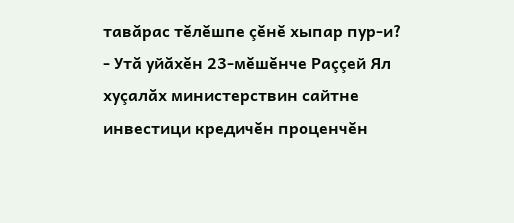тавăрас тĕлĕшпе çĕнĕ хыпар пур-и?
- Утă уйăхĕн 23-мĕшĕнче Раççей Ял хуçалăх министерствин сайтне инвестици кредичĕн проценчĕн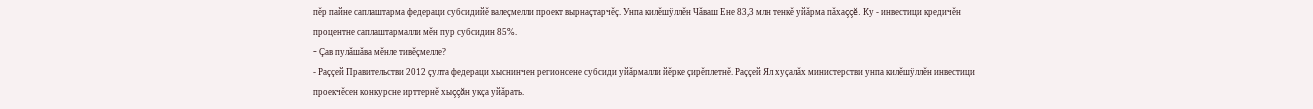пĕр пайне саплаштарма федераци субсидийĕ валеçмелли проект вырнаçтарчĕç. Унпа килĕшÿллĕн Чăваш Ене 83,3 млн тенкĕ уйăрма пăхаççĕ. Ку - инвестици кредичĕн процентне саплаштармалли мĕн пур субсидин 85%.
- Çав пулăшăва мĕнле тивĕçмелле?
- Раççей Правительстви 2012 çулта федераци хыснинчен регионсене субсиди уйăрмалли йĕрке çирĕплетнĕ. Раççей Ял хуçалăх министерстви унпа килĕшÿллĕн инвестици проекчĕсен конкурсне ирттернĕ хыççăн укçа уйăрать.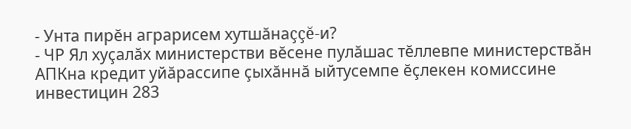- Унта пирĕн аграрисем хутшăнаççĕ-и?
- ЧР Ял хуçалăх министерстви вĕсене пулăшас тĕллевпе министерствăн АПКна кредит уйăрассипе çыхăннă ыйтусемпе ĕçлекен комиссине инвестицин 283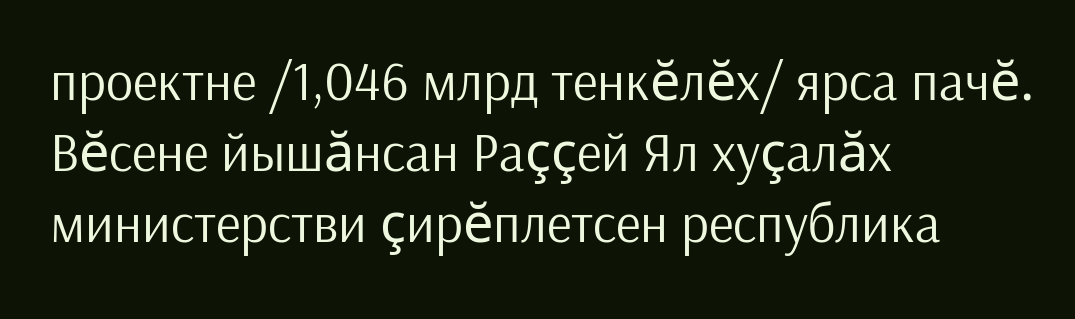проектне /1,046 млрд тенкĕлĕх/ ярса пачĕ. Вĕсене йышăнсан Раççей Ял хуçалăх министерстви çирĕплетсен республика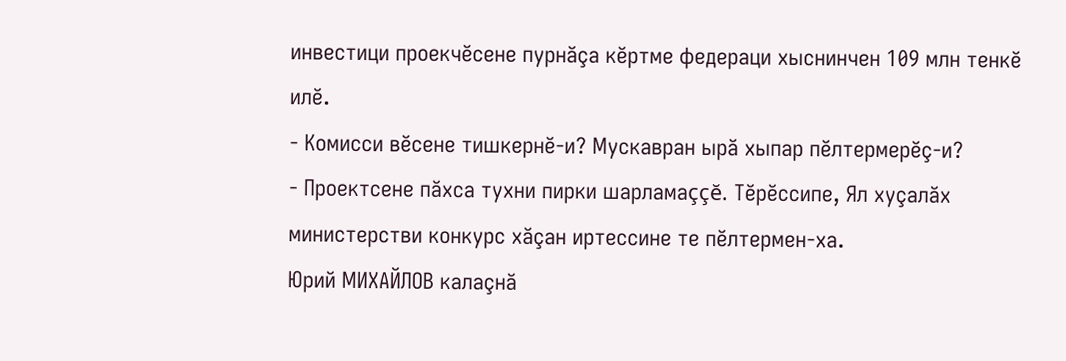инвестици проекчĕсене пурнăçа кĕртме федераци хыснинчен 109 млн тенкĕ илĕ.
- Комисси вĕсене тишкернĕ-и? Мускавран ырă хыпар пĕлтермерĕç-и?
- Проектсене пăхса тухни пирки шарламаççĕ. Тĕрĕссипе, Ял хуçалăх министерстви конкурс хăçан иртессине те пĕлтермен-ха.
Юрий МИХАЙЛОВ калаçнă